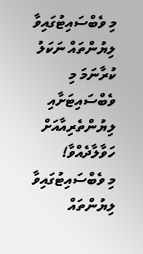މި ވެބްސައިޓުގައިވާ ލިޔުންތައް ނަކަލު ކުރާނަމަ މި ވެބްސައިޓަށާއި ލިޔުންތެރިއާއަށް ހަވާލާދެއްވާ!
މި ވެބްސައިޓުގައިވާ ލިޔުންތައް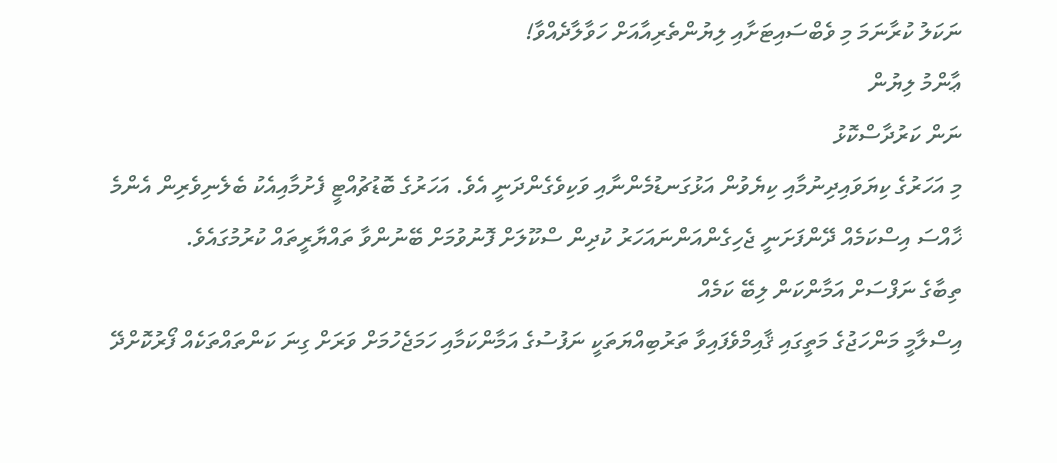ނަކަލު ކުރާނަމަ މި ވެބްސައިޓަށާއި ލިޔުންތެރިއާއަށް ހަވާލާދެއްވާ!
ޢާންމު ލިޔުން
ނަން ކަރުދާސްކޮޅު
މި އަހަރުގެ ކިޔަވައިދިނުމާއި ކިޔެވުން އަޅުގަނޑުމެންނާއި ވަކިވެގެންދަނީ އެވެ. އަހަރުގެ ބޮޑުޗުއްޓީ ފެށުމާއިއެކު ބެލެނިވެރިން އެންމެ ޚާއްސަ އިސްކަމެއް ދޭންފަށަނީ ޖެހިގެންއަންނައަހަރު ކުދިން ސްކޫލަށް ފޮނުވުމަށް ބޭނުންވާ ތައްޔާރީތައް ކުރުމުގައެވެ.
ތިބާގެ ނަފްސަށް އަމާންކަން ލިބޭ ކަމެއް
އިސްލާމީ މަންހަޖުގެ މަތީގައި ޤާއިމްވެފައިވާ ތަރުބިއްޔަތަކީ ނަފުސުގެ އަމާންކަމާއި ހަމަޖެހުމަށް ވަރަށް ގިނަ ކަންތައްތަކެއް ފޯރުކޮށްދޭ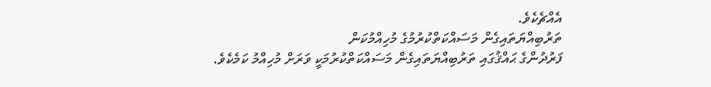އެއްޗެކެވެ.
ތަރުބިއްޔަތައިގެން މަސައްކަތްކުރުމުގެ މުހިއްމުކަން
ފަރުދުންގެ ޙައްޤުގައި ތަރުބިއްޔަތައިގެން މަސައްކަތްކުރުމަކީ ވަރަށް މުހިއްމު ކަމެކެވެ.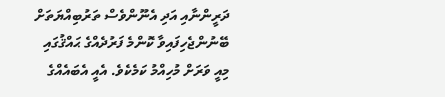ދަރީންނާއި އަދި އެނޫންވެސް ތަރުބިއްޔަތަށް ބޭނުންޖެހިފައިވާ ކޮންމެ ފަރުދެއްގެ ޙައްޤުގައި މިއީ ވަރަށް މުހިއްމު ކަމެކެވެ. އެއީ އެބައެއްގެ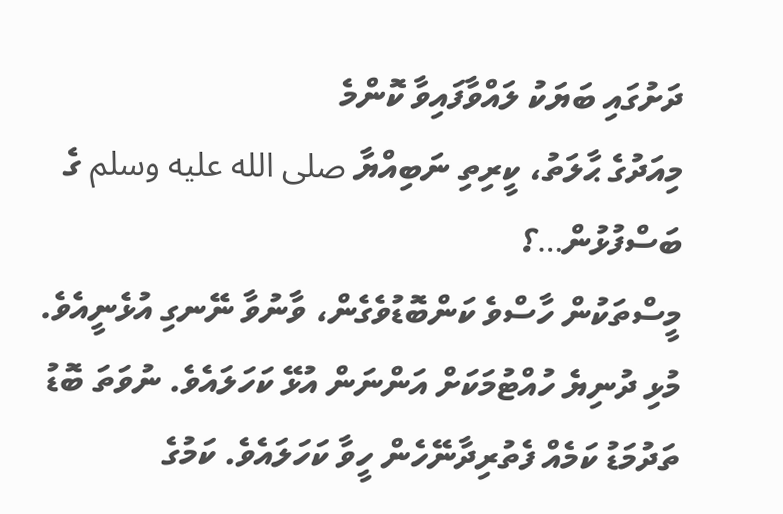ދަށުގައި ބަޔަކު ލައްވާފައިވާ ކޮންމެ
މިއަދުގެ ޙާލަތު، ކީރިތި ނަބިއްޔާ صلى الله عليه وسلم ގެ ބަސްފުޅުން…؟
މީސްތަކުން ހާސްވެ ކަންބޮޑުވެގެން، ވާނުވާ ނޭނގި އުޅެނީއެވެ. މުޅި ދުނިޔެ ހުއްޓުމަކަށް އަންނަން އުޅޭ ކަހަލައެވެ. ނުވަތަ ބޮޑު ތަދުމަޑު ކަމެއް ފެތުރިދާނޭހެން ހީވާ ކަހަލައެވެ. ކަމުގެ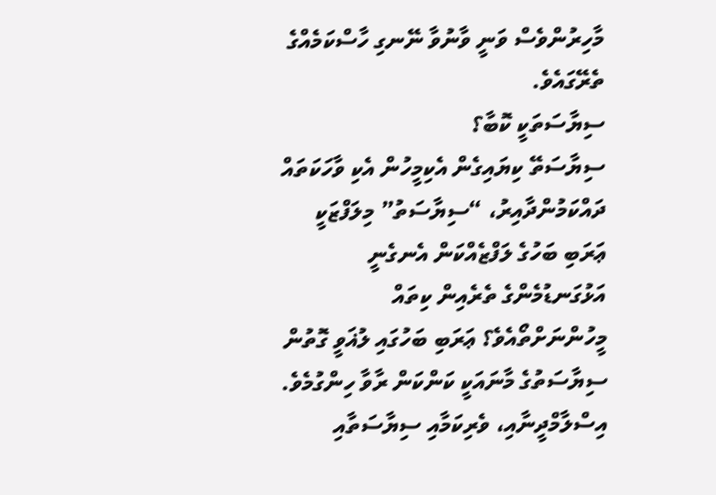މާހިރުންވެސް ވަނީ ވާނުވާ ނޭނގި ހާސްކަމެއްގެ ތެރޭގައެވެ.
ސިޔާސަތަކީ ކޮބާ؟
ސިޔާސަތޭ ކިޔައިގެން އެކިމީހުން އެކި ވާހަކަތައް ދައްކަމުންދާއިރު، “ސިޔާސަތު” މިލަފްޒަކީ ޢަރަބި ބަހުގެ ލަފްޒެއްކަން އެނގެނީ އަޅުގަނޑުމެންގެ ތެރެއިން ކިތައް މީހުންނަށްތޯއެވެ؟ ޢަރަބި ބަހުގައި ލުޣަވީ ގޮތުން ސިޔާސަތުގެ މާނައަކީ ކަންކަން ރާވާ ހިންގުމެވެ.
އިސްލާމްދީނާއި، ވެރިކަމާއި ސިޔާސަތާއި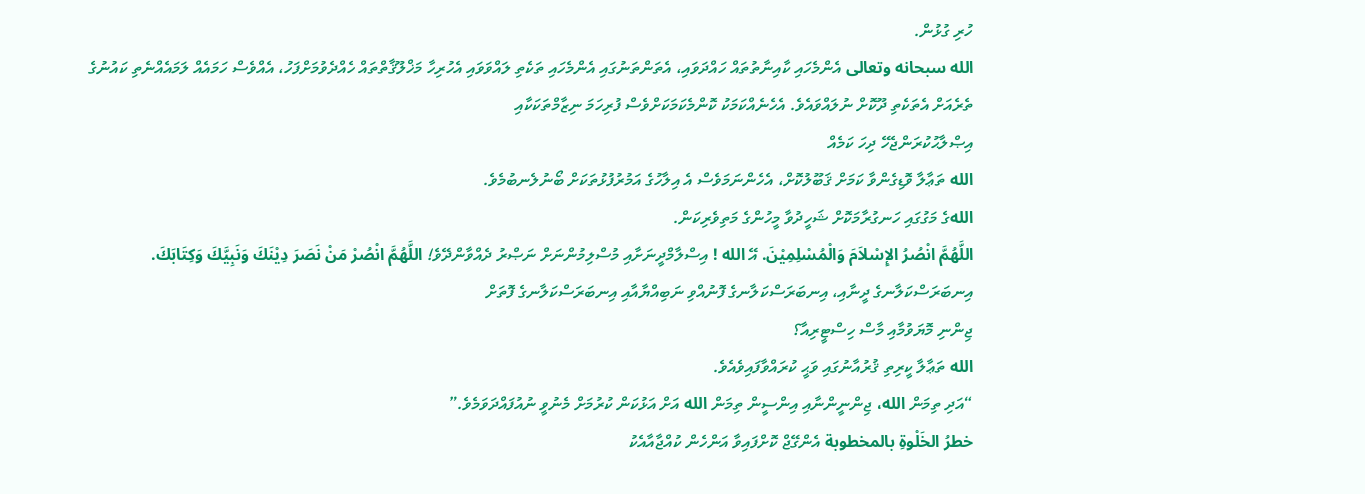ހުރި ގުޅުން.
الله سبحانه وتعالى އެންމެހައި ކާއިނާތުތައް ހައްދަވައި، އެތަންތަނުގައި އެންމެހައި ތަކެތި ލައްވަވައި އެހުރިހާ މަޚްލޫޤާތްތައް ހެއްދެވުމަށްފަހު، އެއްވެސް ހަމައެއް ލަމައެއްނެތި ކައުނުގެ ތެރެއަށް އެތަކެތި ދޫކޮށް ނުލައްވައެވެ. އެހެނެއްކަމަކު ކޮންމެކަމަކަށްވެސް ފުރިހަމަ ނިޒާމްތަކަކާއި
އިޞްލާޙުކުރަންޖެހޭ ދިހަ ކަމެއް
الله ތަޢާލާ ވޮޑިގެންވާ ކަމަށް ޤަބޫލުކޮށް، އެހެންނަމަވެސް އެ އިލާހުގެ އަމުރުފުޅުތަކަށް ބޯނުލެނބުމެވެ.
اللهގެ މަގުގައި ހަނގުރާމަކޮށް ޝަހީދުވާ މީހުންގެ މަތިވެރިކަން.
اللَّهُمَّ انْصُرُ الإِسْلاَمَ وَالْمُسْلِمِيْنَ. އޭ الله ! އިސްލާމްދީނަށާއި މުސްލިމުންނަށް ނަޞްރު ދެއްވާންދޭވެ! اللَّهُمَّ انْصُرْ مَنْ نَصَرَ دِيْنَكَ وَنَبِيَّكَ وَكِتَابَكَ. އިނބަރަސްކަލާނގެ ދީނާއި، އިނބަރަސްކަލާނގެ ފޮނުއްވި ނަބިއްޔާއާއި އިނބަރަސްކަލާނގެ ފޮތަށް
ޖިންނި މޮޔަވުމާއި މާސް ހިސްޓީރިއާ؟
الله ތަޢާލާ ކީރިތި ޤުރުއާނުގައި ވަޙީ ކުރައްވާފައިވެއެވެ.
“އަދި ތިމަން الله، ޖިންނީންނާއި އިންސީން ތިމަން الله އަށް އަޅުކަން ކުރުމަށް މެނުވީ ނުއުފައްދަވަމެވެ.”
خطرُ الخَلْوةِ بالمخطوبة އެންގޭޖް ކޮށްފައިވާ އަންހެން ކުއްޖާއާއެކު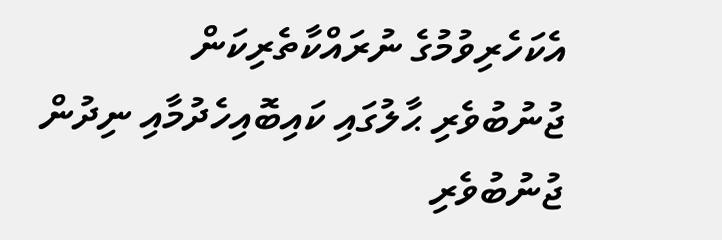އެކަހެރިވުމުގެ ނުރައްކާތެރިކަން
ޖުނުބުވެރި ޙާލުގައި ކައިބޮއިހެދުމާއި ނިދުން
ޖުނުބުވެރި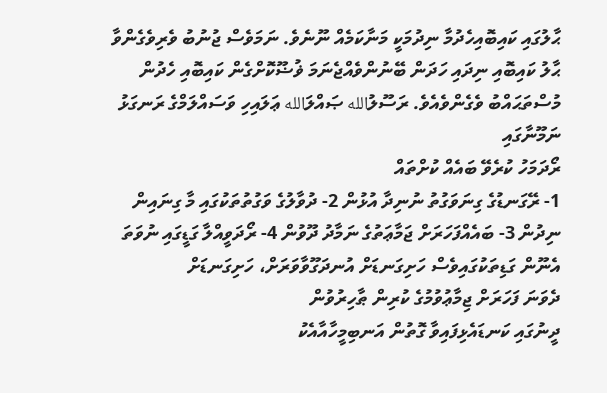ޙާލުގައި ކައިބޮއިހެދުމާ ނިދުމަކީ މަނާކަމެއް ނޫނެވެ. ނަމަވެސް ޖުނުބު ވެރިވެގެންވާ ޙާލު ކައިބޮއި ނިދައި ހަދަން ބޭނުންވެއްޖެނަމަ ޥުޟޫކޮށްގެން ކައިބޮއި ހެދުން މުސްތަޙައްބު ވެގެންވެއެވެ. ރަސޫލުالله ޞައްލަالله ޢަލައިހި ވަސައްލަމްގެ ރަނގަޅު ނަމޫނާގައި
ރޯދަމަހު ކުރެވޭ ބައެއް ކުށްތައް
1- ރޭގަނޑުގެ ގިނަވަގުތު ނުނިދާ އުޅުން 2- ދުވާލުގެ ވަގުތުތަކުގައި މާ ގިނައިން ނިދުން 3- ބައެއްފަހަރަށް ޖަމާޢަތުގެ ނަމާދު ދޫވުން 4- ރޯދަވީއްލާ ގަޑީގައި ނުވަތަ އެނޫން ގަޑިތަކުގައިވެސް ހަށިގަނޑަށް އުނދަގޫވާވަރަށް، ހަށިގަނޑަށް
ދެވަނަ ފަހަރަށް ޖިމާޢުވުމުގެ ކުރިން ޠާހިރުވުން
ދީނުގައި ކަނޑައެޅިފައިވާ ގޮތުން އަނބިމީހާއާއެކު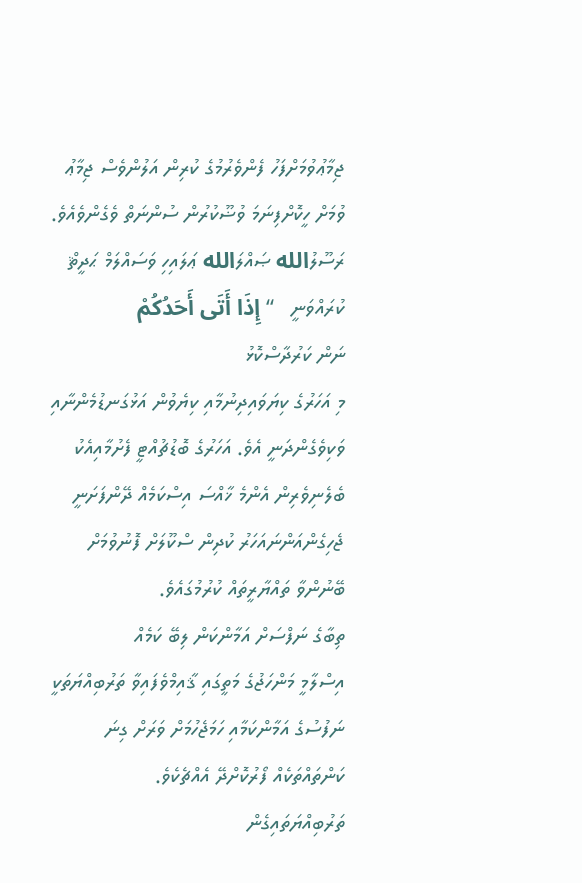ޖިމާޢުވުމަށްފަހު ފެންވެރުމުގެ ކުރިން އަލުންވެސް ޖިމާޢު ވުމަށް ހީކޮށްފިނަމަ ވުޟޫކުރުން ސުންނަތް ވެގެންވެއެވެ. ރަސޫލުالله ޞައްލަالله ޢަލައިހި ވަސައްލަމް ޙަދީޘް ކުރައްވަނީ   “ إِذَا أَتَى أَحَدُكُمْ
ނަން ކަރުދާސްކޮޅު
މި އަހަރުގެ ކިޔަވައިދިނުމާއި ކިޔެވުން އަޅުގަނޑުމެންނާއި ވަކިވެގެންދަނީ އެވެ. އަހަރުގެ ބޮޑުޗުއްޓީ ފެށުމާއިއެކު ބެލެނިވެރިން އެންމެ ޚާއްސަ އިސްކަމެއް ދޭންފަށަނީ ޖެހިގެންއަންނައަހަރު ކުދިން ސްކޫލަށް ފޮނުވުމަށް ބޭނުންވާ ތައްޔާރީތައް ކުރުމުގައެވެ.
ތިބާގެ ނަފްސަށް އަމާންކަން ލިބޭ ކަމެއް
އިސްލާމީ މަންހަޖުގެ މަތީގައި ޤާއިމްވެފައިވާ ތަރުބިއްޔަތަކީ ނަފުސުގެ އަމާންކަމާއި ހަމަޖެހުމަށް ވަރަށް ގިނަ ކަންތައްތަކެއް ފޯރުކޮށްދޭ އެއްޗެކެވެ.
ތަރުބިއްޔަތައިގެން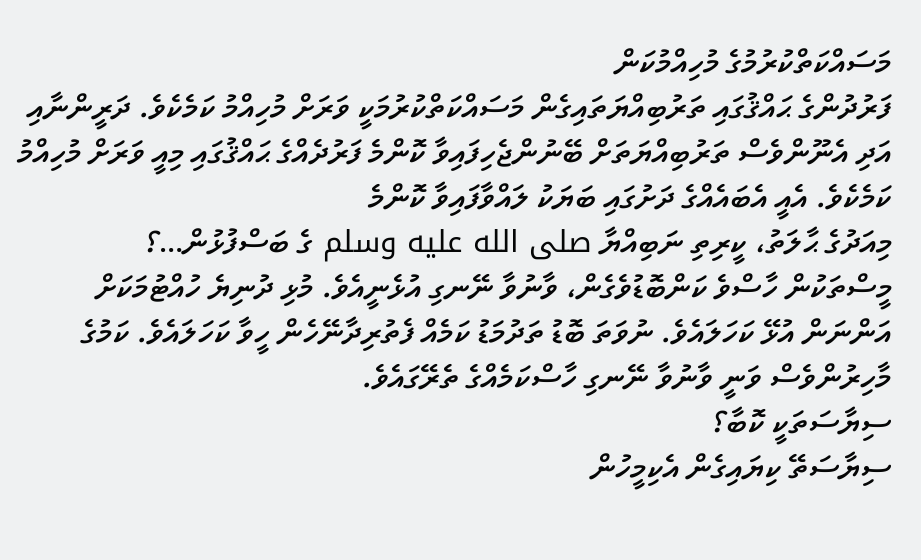މަސައްކަތްކުރުމުގެ މުހިއްމުކަން
ފަރުދުންގެ ޙައްޤުގައި ތަރުބިއްޔަތައިގެން މަސައްކަތްކުރުމަކީ ވަރަށް މުހިއްމު ކަމެކެވެ. ދަރީންނާއި އަދި އެނޫންވެސް ތަރުބިއްޔަތަށް ބޭނުންޖެހިފައިވާ ކޮންމެ ފަރުދެއްގެ ޙައްޤުގައި މިއީ ވަރަށް މުހިއްމު ކަމެކެވެ. އެއީ އެބައެއްގެ ދަށުގައި ބަޔަކު ލައްވާފައިވާ ކޮންމެ
މިއަދުގެ ޙާލަތު، ކީރިތި ނަބިއްޔާ صلى الله عليه وسلم ގެ ބަސްފުޅުން…؟
މީސްތަކުން ހާސްވެ ކަންބޮޑުވެގެން، ވާނުވާ ނޭނގި އުޅެނީއެވެ. މުޅި ދުނިޔެ ހުއްޓުމަކަށް އަންނަން އުޅޭ ކަހަލައެވެ. ނުވަތަ ބޮޑު ތަދުމަޑު ކަމެއް ފެތުރިދާނޭހެން ހީވާ ކަހަލައެވެ. ކަމުގެ މާހިރުންވެސް ވަނީ ވާނުވާ ނޭނގި ހާސްކަމެއްގެ ތެރޭގައެވެ.
ސިޔާސަތަކީ ކޮބާ؟
ސިޔާސަތޭ ކިޔައިގެން އެކިމީހުން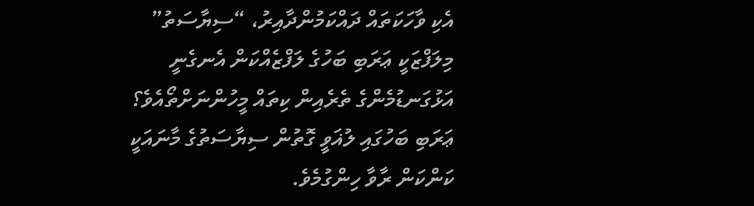އެކި ވާހަކަތައް ދައްކަމުންދާއިރު، “ސިޔާސަތު” މިލަފްޒަކީ ޢަރަބި ބަހުގެ ލަފްޒެއްކަން އެނގެނީ އަޅުގަނޑުމެންގެ ތެރެއިން ކިތައް މީހުންނަށްތޯއެވެ؟ ޢަރަބި ބަހުގައި ލުޣަވީ ގޮތުން ސިޔާސަތުގެ މާނައަކީ ކަންކަން ރާވާ ހިންގުމެވެ.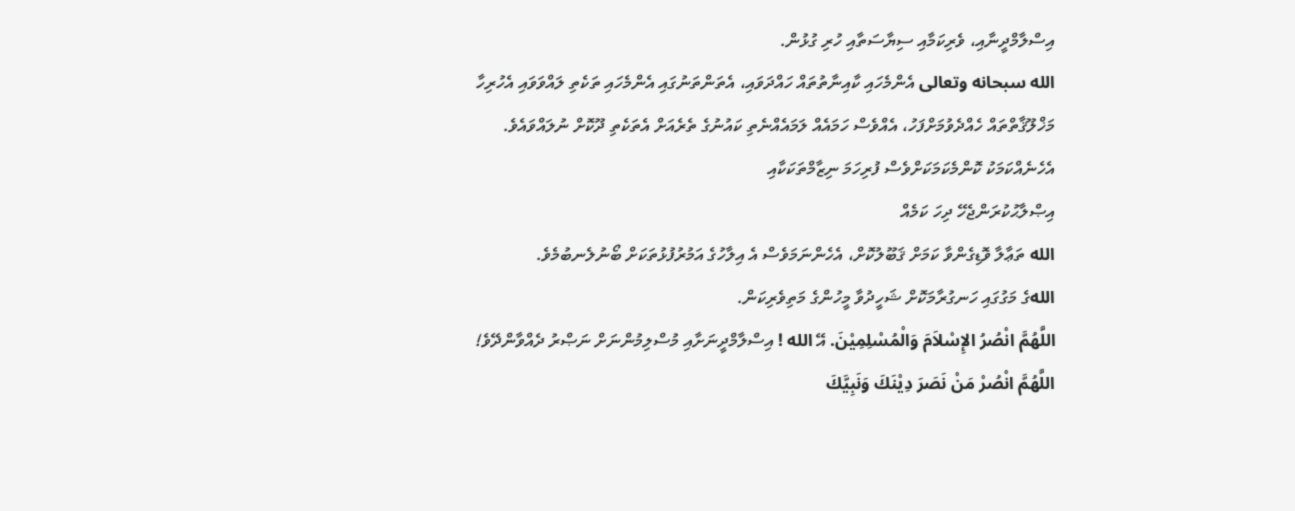އިސްލާމްދީނާއި، ވެރިކަމާއި ސިޔާސަތާއި ހުރި ގުޅުން.
الله سبحانه وتعالى އެންމެހައި ކާއިނާތުތައް ހައްދަވައި، އެތަންތަނުގައި އެންމެހައި ތަކެތި ލައްވަވައި އެހުރިހާ މަޚްލޫޤާތްތައް ހެއްދެވުމަށްފަހު، އެއްވެސް ހަމައެއް ލަމައެއްނެތި ކައުނުގެ ތެރެއަށް އެތަކެތި ދޫކޮށް ނުލައްވައެވެ. އެހެނެއްކަމަކު ކޮންމެކަމަކަށްވެސް ފުރިހަމަ ނިޒާމްތަކަކާއި
އިޞްލާޙުކުރަންޖެހޭ ދިހަ ކަމެއް
الله ތަޢާލާ ވޮޑިގެންވާ ކަމަށް ޤަބޫލުކޮށް، އެހެންނަމަވެސް އެ އިލާހުގެ އަމުރުފުޅުތަކަށް ބޯނުލެނބުމެވެ.
اللهގެ މަގުގައި ހަނގުރާމަކޮށް ޝަހީދުވާ މީހުންގެ މަތިވެރިކަން.
اللَّهُمَّ انْصُرُ الإِسْلاَمَ وَالْمُسْلِمِيْنَ. އޭ الله ! އިސްލާމްދީނަށާއި މުސްލިމުންނަށް ނަޞްރު ދެއްވާންދޭވެ! اللَّهُمَّ انْصُرْ مَنْ نَصَرَ دِيْنَكَ وَنَبِيَّكَ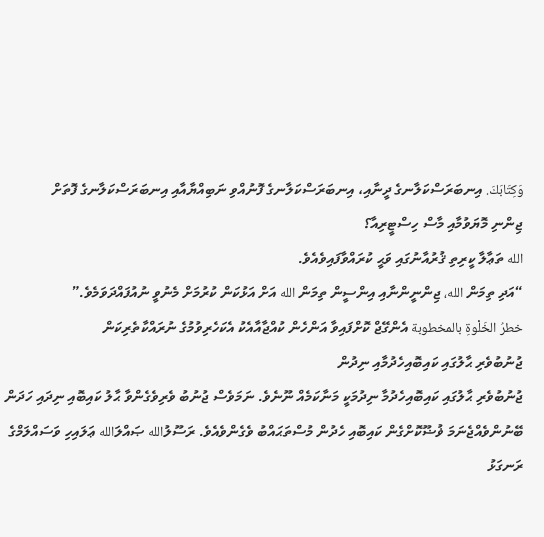وَكِتَابَكَ. އިނބަރަސްކަލާނގެ ދީނާއި، އިނބަރަސްކަލާނގެ ފޮނުއްވި ނަބިއްޔާއާއި އިނބަރަސްކަލާނގެ ފޮތަށް
ޖިންނި މޮޔަވުމާއި މާސް ހިސްޓީރިއާ؟
الله ތަޢާލާ ކީރިތި ޤުރުއާނުގައި ވަޙީ ކުރައްވާފައިވެއެވެ.
“އަދި ތިމަން الله، ޖިންނީންނާއި އިންސީން ތިމަން الله އަށް އަޅުކަން ކުރުމަށް މެނުވީ ނުއުފައްދަވަމެވެ.”
خطرُ الخَلْوةِ بالمخطوبة އެންގޭޖް ކޮށްފައިވާ އަންހެން ކުއްޖާއާއެކު އެކަހެރިވުމުގެ ނުރައްކާތެރިކަން
ޖުނުބުވެރި ޙާލުގައި ކައިބޮއިހެދުމާއި ނިދުން
ޖުނުބުވެރި ޙާލުގައި ކައިބޮއިހެދުމާ ނިދުމަކީ މަނާކަމެއް ނޫނެވެ. ނަމަވެސް ޖުނުބު ވެރިވެގެންވާ ޙާލު ކައިބޮއި ނިދައި ހަދަން ބޭނުންވެއްޖެނަމަ ޥުޟޫކޮށްގެން ކައިބޮއި ހެދުން މުސްތަޙައްބު ވެގެންވެއެވެ. ރަސޫލުالله ޞައްލަالله ޢަލައިހި ވަސައްލަމްގެ ރަނގަޅު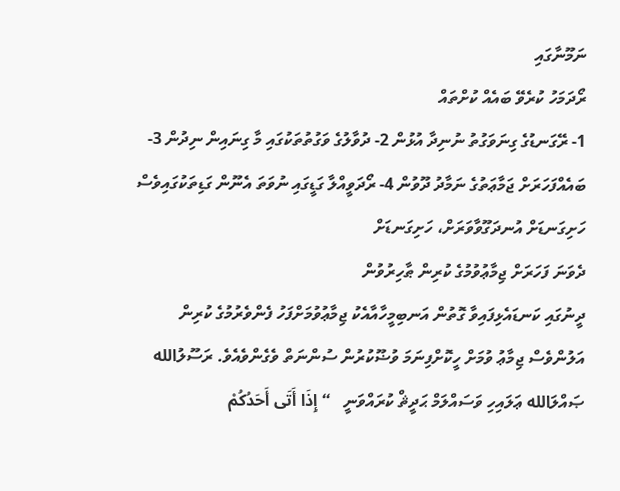ނަމޫނާގައި
ރޯދަމަހު ކުރެވޭ ބައެއް ކުށްތައް
1- ރޭގަނޑުގެ ގިނަވަގުތު ނުނިދާ އުޅުން 2- ދުވާލުގެ ވަގުތުތަކުގައި މާ ގިނައިން ނިދުން 3- ބައެއްފަހަރަށް ޖަމާޢަތުގެ ނަމާދު ދޫވުން 4- ރޯދަވީއްލާ ގަޑީގައި ނުވަތަ އެނޫން ގަޑިތަކުގައިވެސް ހަށިގަނޑަށް އުނދަގޫވާވަރަށް، ހަށިގަނޑަށް
ދެވަނަ ފަހަރަށް ޖިމާޢުވުމުގެ ކުރިން ޠާހިރުވުން
ދީނުގައި ކަނޑައެޅިފައިވާ ގޮތުން އަނބިމީހާއާއެކު ޖިމާޢުވުމަށްފަހު ފެންވެރުމުގެ ކުރިން އަލުންވެސް ޖިމާޢު ވުމަށް ހީކޮށްފިނަމަ ވުޟޫކުރުން ސުންނަތް ވެގެންވެއެވެ. ރަސޫލުالله ޞައްލަالله ޢަލައިހި ވަސައްލަމް ޙަދީޘް ކުރައްވަނީ   “ إِذَا أَتَى أَحَدُكُمْ